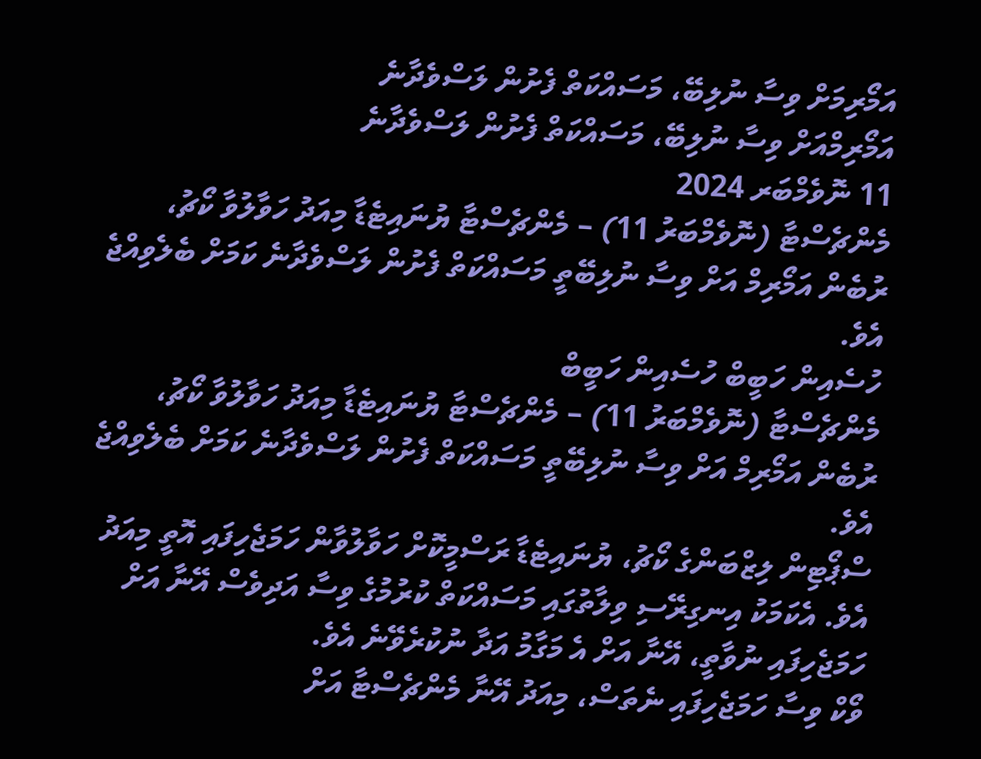އަމޯރިމަށް ވިސާ ނުލިބޭ، މަސައްކަތް ފެށުން ލަސްވެދާނެ
އަމޯރިމްއަށް ވިސާ ނުލިބޭ، މަސައްކަތް ފެށުން ލަސްވެދާނެ
11 ނޮވެމްބަރ 2024
މެންޗެސްޓާ (ނޮވެމްބަރު 11) – މެންޗެސްޓާ ޔުނައިޓެޑާ މިއަދު ހަވާލުވާ ކޯޗު، ރުބެން އަމޯރިމް އަށް ވިސާ ނުލިބޭތީ މަސައްކަތް ފެށުން ލަސްވެދާނެ ކަމަށް ބެލެވިއްޖެ އެވެ.
ހުސެއިން ހަބީބް ހުސެއިން ހަބީބް
މެންޗެސްޓާ (ނޮވެމްބަރު 11) – މެންޗެސްޓާ ޔުނައިޓެޑާ މިއަދު ހަވާލުވާ ކޯޗު، ރުބެން އަމޯރިމް އަށް ވިސާ ނުލިބޭތީ މަސައްކަތް ފެށުން ލަސްވެދާނެ ކަމަށް ބެލެވިއްޖެ އެވެ.
ސްޕޯޓިން ލިޒްބަންގެ ކޯޗު، ޔުނައިޓެޑާ ރަސްމީކޮށް ހަވާލުވާން ހަމަޖެހިފައި އޮތީ މިއަދު އެވެ. އެކަމަކު އިނގިރޭސި ވިލާތުގައި މަސައްކަތް ކުރުމުގެ ވިސާ އަދިވެސް އޭނާ އަށް ހަމަޖެހިފައި ނުވާތީ، އޭނާ އަށް އެ މަގާމު އަދާ ނުކުރެވޭނެ އެވެ.
ވޯކް ވިސާ ހަމަޖެހިފައި ނެތަސް، މިއަދު އޭނާ މެންޗެސްޓާ އަށް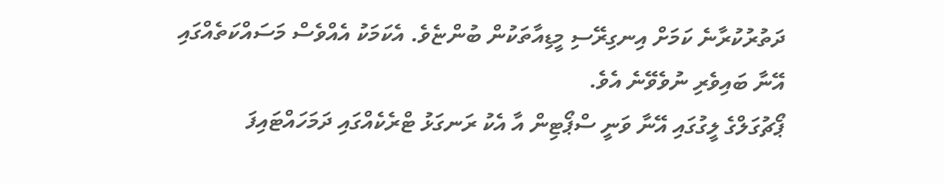ދަތުރުކުރާނެ ކަމަށް އިނގިރޭސި މީޑިއާތަކުން ބުންޏެވެ. އެކަމަކު އެއްވެސް މަސައްކަތެއްގައި އޭނާ ބައިވެރި ނުވެވޭނެ އެވެ.
ޕޯޗުގަލްގެ ލީގުގައި އޭނާ ވަނީ ސްޕޯޓިން އާ އެކު ރަނގަޅު ޓްރެކެއްގައި ދަމަހައްޓައިފަ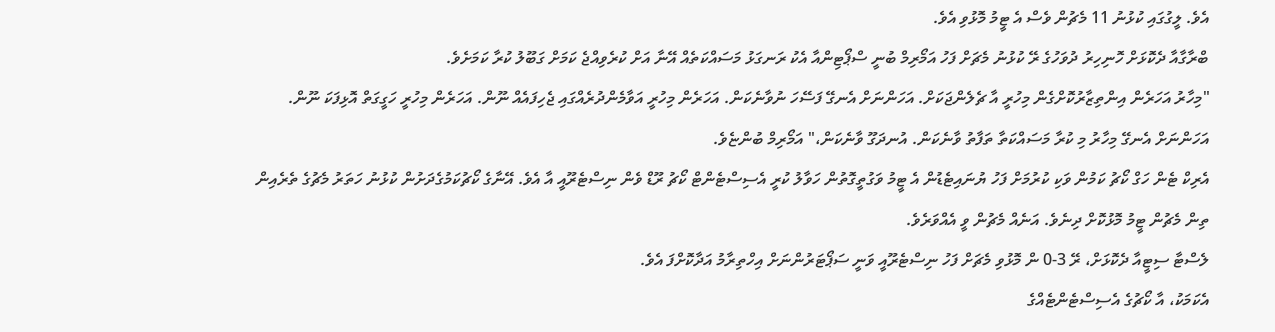އެވެ. ލީގުގައި ކުޅުނު 11 މެޗުން ވެސް އެ ޓީމު މޮޅުވި އެވެ.
ބްރާގާއާ ދެކޮޅަށް ހޮނިހިރު ދުވަހުގެ ރޭ ކުޅުނު މެޗަށް ފަހު އަމޯރިމް ބުނީ ސްޕޯޓިންއާ އެކު ރަނގަޅު މަސައްކަތެއް އޭނާ އަށް ކުރެވިއްޖެ ކަމަށް ގަބޫލު ކުރާ ކަމަށެވެ.
"މިހާރު އަހަރެން އިންތިޒާރުކޮށްގެން މިހުރީ އާ ޗެލެންޖަކަށް. އަހަންނަށް އެނގޭ ފަސޭހަ ނުވާނެކަން. އަހަރެން މިހުރީ އަވާމެންދުރެއްގައި ޖެހިފައެއް ނޫން. އަހަރެން މިހުރީ ހަގީގަތް އޮޅިފަކަ ނޫން. އަހަންނަށް އެނގޭ މިހާރު މި ކުރާ މަސައްކަތާ ތަފާތު ވާނެކަން. އުނދަގޫ ވާނެކަން،" އަމޯރިމް ބުންޏެވެ.
އެރިކް ޓެން ހަގް ކޯޗު ކަމުން ވަކި ކުރުމަށް ފަހު ޔުނައިޓެޑުން އެ ޓީމު ވަގުތީގޮތުން ހަވާލު ކުރީ އެސިސްޓެންޓް ކޯޗު ރޫޑް ވެން ނިސްޓެރޫއީ އާ އެވެ. އޭނާގެ ކޯޗުކަމުގެދަށުން ކުޅުނު ހަތަރު މެޗުގެ ތެރެއިން ތިން މެޗުން ޓީމު މޮޅުކޮށް ދިނެވެ. އަނެއް މެޗުން ވީ އެއްވަރެވެ.
ލެސްޓާ ސިޓީއާ ދެކޮޅަށް، ރޭ 3-0 ން މޮޅުވި މެޗަށް ފަހު ނިސްޓެރޫއީ ވަނީ ސަޕޯޓަރުންނަށް އިހްތިރާމު އަދާކޮށްފަ އެވެ.
އެކަމަކު، އާ ކޯޗުގެ އެސިސްޓެންޓެއްގެ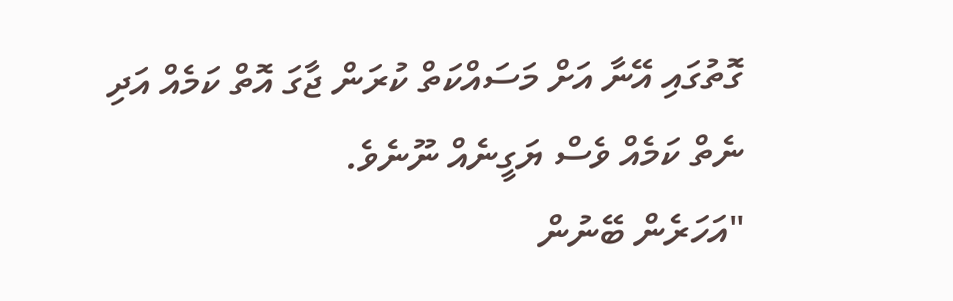ގޮތުގައި އޭނާ އަށް މަސައްކަތް ކުރަން ޖާގަ އޮތް ކަމެއް އަދި ނެތް ކަމެއް ވެސް ޔަގީނެއް ނޫނެވެ.
"އަހަރެން ބޭނުން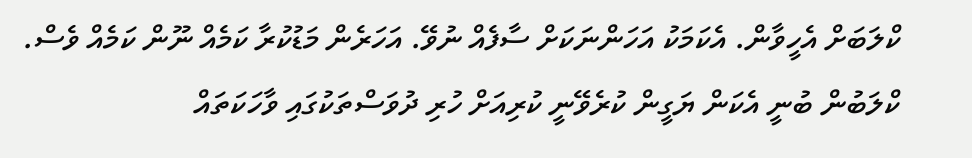ކްލަބަށް އެހީވާން. އެކަމަކު އަހަންނަކަށް ސާފެއް ނުވޭ. އަހަރެން މަޑުކުރާ ކަމެއް ނޫން ކަމެއް ވެސް. ކްލަބުން ބުނީ އެކަން ޔަގީން ކުރެވޭނީ ކުރިއަށް ހުރި ދުވަސްތަކުގައި ވާހަކަތައް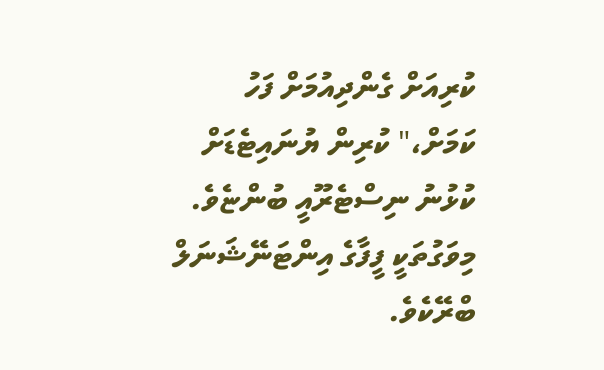ކުރިއަށް ގެންދިއުމަށް ފަހު ކަމަށް،" ކުރިން ޔުނައިޓެޑަށް ކުޅުނު ނިސްޓެރޫއީ ބުންޏެވެ.
މިވަގުތަކީ ފީފާގެ އިންޓަނޭޝަނަލް ބްރޭކެވެ.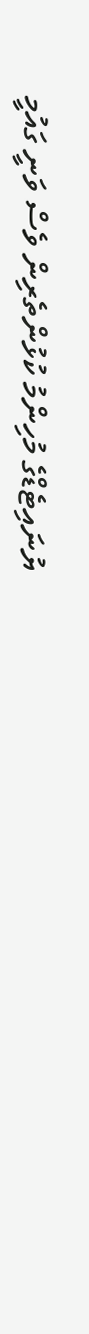ޔުނައިޓެޑްގެ މުހިންމު ކުޅުންތެރިން ވެސް ވަނީ ގައުމީ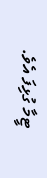ޓީމާ ގުޅިފަ އެވެ.